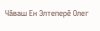Чӑваш Ен Элтеперӗ Олег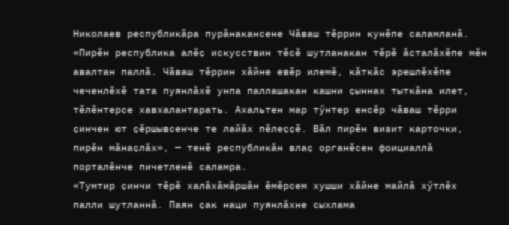Николаев республикӑра пурӑнакансене Чӑваш тӗррин кунӗпе саламланӑ.
«Пирӗн республика алӗҫ искусствин тӗсӗ шутланакан тӗрӗ ӑсталӑхӗпе мӗн авалтан паллӑ. Чӑваш тӗррин хӑйне евӗр илемӗ, кӑткӑс эрешлӗхӗпе чеченлӗхӗ тата пуянлӑхӗ унпа паллашакан кашни ҫыннах тыткӑна илет, тӗлӗнтерсе хавхалантарать. Ахальтен мар тӳнтер енсӗр чӑваш тӗрри ҫинчен ют ҫӗршывсенче те лайӑх пӗлеҫҫӗ. Вӑл пирӗн визит карточки, пирӗн мӑнаҫлӑх», — тенӗ республикӑн влаҫ органӗсен фоициаллӑ порталӗнче пичетленӗ саламра.
«Тумтир ҫинчи тӗрӗ халӑхӑмӑршӑн ӗмӗрсем хушши хӑйне майлӑ хӳтлӗх палли шутланнӑ. Паян ҫак наци пуянлӑхне сыхлама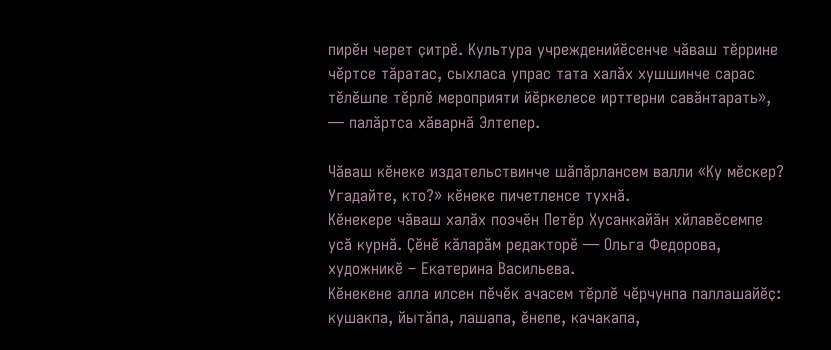пирӗн черет ҫитрӗ. Культура учрежденийӗсенче чӑваш тӗррине чӗртсе тӑратас, сыхласа упрас тата халӑх хушшинче сарас тӗлӗшпе тӗрлӗ мероприяти йӗркелесе ирттерни савӑнтарать», — палӑртса хӑварнӑ Элтепер.

Чӑваш кӗнеке издательствинче шӑпӑрлансем валли «Ку мӗскер? Угадайте, кто?» кӗнеке пичетленсе тухнӑ.
Кӗнекере чӑваш халӑх поэчӗн Петӗр Хусанкайӑн хйлавӗсемпе усӑ курнӑ. Ҫӗнӗ кӑларӑм редакторӗ — Ольга Федорова, художникӗ – Екатерина Васильева.
Кӗнекене алла илсен пӗчӗк ачасем тӗрлӗ чӗрчунпа паллашайӗҫ: кушакпа, йытӑпа, лашапа, ӗнепе, качакапа,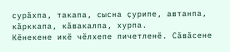сурӑхпа, такапа, сысна ҫурипе, автанпа, кӑрккапа, кӑвакалпа, хурпа.
Кӗнекене икӗ чӗлхепе пичетленӗ. Сӑвӑсене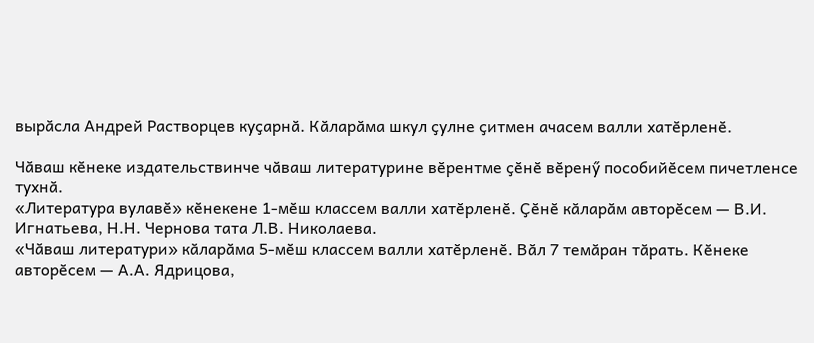вырӑсла Андрей Растворцев куҫарнӑ. Кӑларӑма шкул ҫулне ҫитмен ачасем валли хатӗрленӗ.

Чӑваш кӗнеке издательствинче чӑваш литературине вӗрентме ҫӗнӗ вӗренӳ пособийӗсем пичетленсе тухнӑ.
«Литература вулавӗ» кӗнекене 1-мӗш классем валли хатӗрленӗ. Ҫӗнӗ кӑларӑм авторӗсем — В.И. Игнатьева, Н.Н. Чернова тата Л.В. Николаева.
«Чӑваш литератури» кӑларӑма 5-мӗш классем валли хатӗрленӗ. Вӑл 7 темӑран тӑрать. Кӗнеке авторӗсем — А.А. Ядрицова,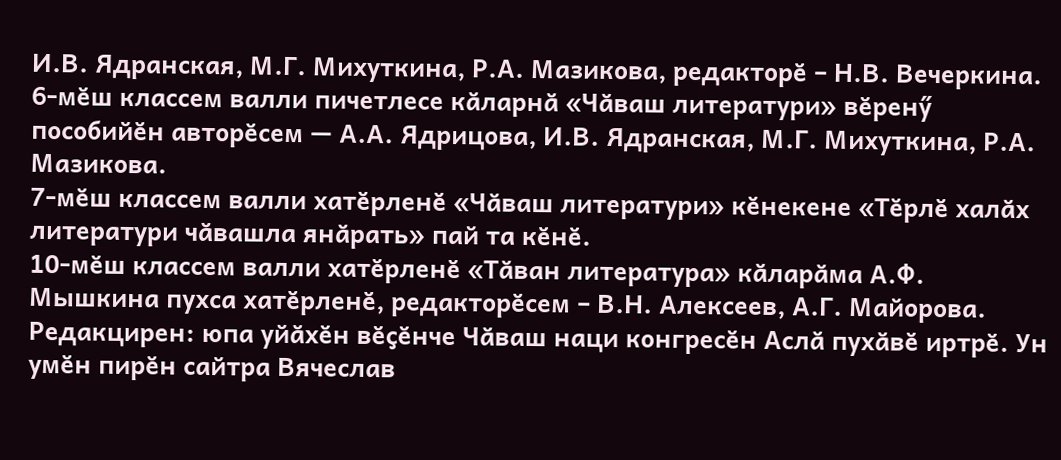И.В. Ядранская, М.Г. Михуткина, Р.А. Мазикова, редакторӗ – Н.В. Вечеркина.
6-мӗш классем валли пичетлесе кӑларнӑ «Чӑваш литератури» вӗренӳ пособийӗн авторӗсем — А.А. Ядрицова, И.В. Ядранская, М.Г. Михуткина, Р.А. Мазикова.
7-мӗш классем валли хатӗрленӗ «Чӑваш литератури» кӗнекене «Тӗрлӗ халӑх литератури чӑвашла янӑрать» пай та кӗнӗ.
10-мӗш классем валли хатӗрленӗ «Тӑван литература» кӑларӑма А.Ф. Мышкина пухса хатӗрленӗ, редакторӗсем – В.Н. Алексеев, А.Г. Майорова.
Редакцирен: юпа уйӑхӗн вӗҫӗнче Чӑваш наци конгресӗн Аслӑ пухӑвӗ иртрӗ. Ун умӗн пирӗн сайтра Вячеслав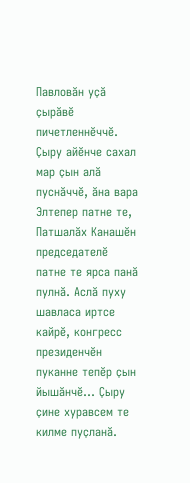Павловӑн уҫӑ ҫырӑвӗ пичетленнӗччӗ. Ҫыру айӗнче сахал мар ҫын алӑ пуснӑччӗ, ӑна вара Элтепер патне те, Патшалӑх Канашӗн председателӗ патне те ярса панӑ пулнӑ. Аслӑ пуху шавласа иртсе кайрӗ, конгресс президенчӗн пуканне тепӗр ҫын йышӑнчӗ… Ҫыру ҫине хуравсем те килме пуҫланӑ.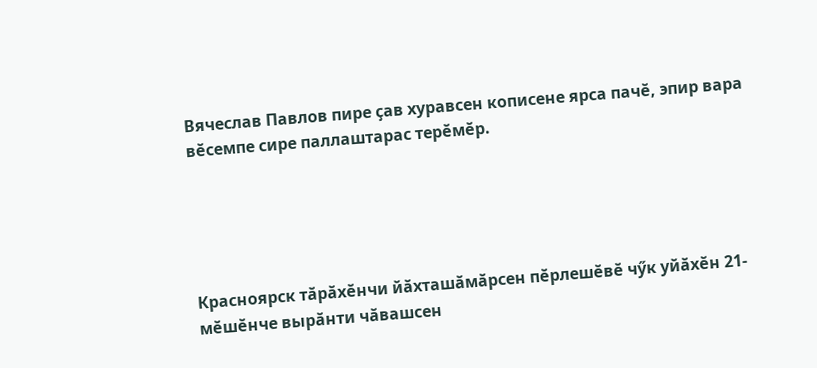Вячеслав Павлов пире ҫав хуравсен кописене ярса пачӗ, эпир вара вӗсемпе сире паллаштарас терӗмӗр.





Красноярск тӑрӑхӗнчи йӑхташӑмӑрсен пӗрлешӗвӗ чӳк уйӑхӗн 21-мӗшӗнче вырӑнти чӑвашсен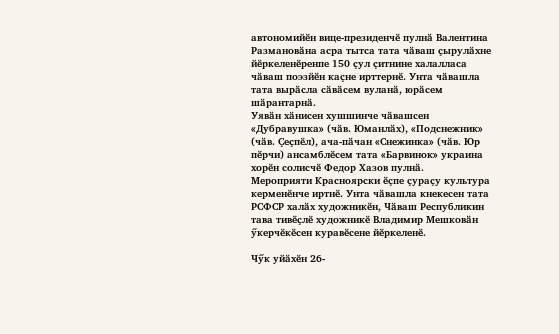автономийӗн вице-президенчӗ пулнӑ Валентина Размановӑна асра тытса тата чӑваш ҫырулӑхне йӗркеленӗренпе 150 ҫул ҫитнине халалласа чӑваш поэзйӗн каҫне ирттернӗ. Унта чӑвашла тата вырӑсла сӑвӑсем вуланӑ, юрӑсем шӑрантарнӑ.
Уявӑн хӑнисен хушшинче чӑвашсен «Дубравушка» (чӑв. Юманлӑх), «Подснежник» (чӑв. Ҫеҫпӗл), ача-пӑчан «Снежинка» (чӑв. Юр пӗрчи) ансамблӗсем тата «Барвинок» украина хорӗн солисчӗ Федор Хазов пулнӑ.
Мероприяти Красноярски ӗҫпе ҫураҫу культура керменӗнче иртнӗ. Унта чӑвашла кнекесен тата РСФСР халӑх художникӗн, Чӑваш Республикин тава тивӗҫлӗ художникӗ Владимир Мешковӑн ӳкерчӗкӗсен куравӗсене йӗркеленӗ.

Чӳк уйӑхӗн 26-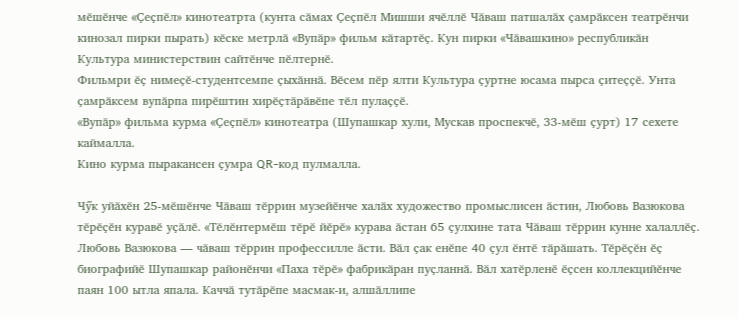мӗшӗнче «Ҫеҫпӗл» кинотеатрта (кунта сӑмах Ҫеҫпӗл Мишши ячӗллӗ Чӑваш патшалӑх ҫамрӑксен театрӗнчи кинозал пирки пырать) кӗске метрлӑ «Вупӑр» фильм кӑтартӗҫ. Кун пирки «Чӑвашкино» республикӑн Культура министерствин сайтӗнче пӗлтернӗ.
Фильмри ӗҫ нимеҫӗ-студентсемпе ҫыхӑннӑ. Вӗсем пӗр ялти Культура ҫуртне юсама пырса ҫитеҫҫӗ. Унта ҫамрӑксем вупӑрпа пирӗштин хирӗҫтӑрӑвӗпе тӗл пулаҫҫӗ.
«Вупӑр» фильма курма «Ҫеҫпӗл» кинотеатра (Шупашкар хули, Мускав проспекчӗ, 33-мӗш ҫурт) 17 сехете каймалла.
Кино курма пыракансен ҫумра QR-код пулмалла.

Чӳк уйӑхӗн 25-мӗшӗнче Чӑваш тӗррин музейӗнче халӑх художество промыслисен ӑстин, Любовь Вазюкова тӗрӗҫӗн куравӗ уҫӑлӗ. «Тӗлӗнтермӗш тӗрӗ йӗрӗ» курава ӑстан 65 ҫулхине тата Чӑваш тӗррин кунне халаллӗҫ.
Любовь Вазюкова — чӑваш тӗррин профессилле ӑсти. Вӑл ҫак енӗпе 40 ҫул ӗнтӗ тӑрӑшать. Тӗрӗҫӗн ӗҫ биографийӗ Шупашкар районӗнчи «Паха тӗрӗ» фабрикӑран пуҫланнӑ. Вӑл хатӗрленӗ ӗҫсен коллекцийӗнче паян 100 ытла япала. Каччӑ тутӑрӗпе масмак-и, алшӑллипе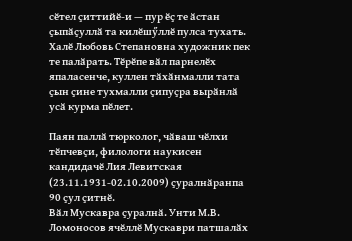сӗтел ҫиттийӗ-и — пур ӗҫ те ӑстан ҫыпӑҫуллӑ та килӗшӳллӗ пулса тухать.
Халӗ Любовь Степановна художник пек те палӑрать. Тӗрӗпе вӑл парнелӗх япаласенче, куллен тӑхӑнмалли тата ҫын ҫине тухмалли ҫипуҫра вырӑнлӑ усӑ курма пӗлет.

Паян паллӑ тюрколог, чӑваш чӗлхи тӗпчевҫи, филологи наукисен кандидачӗ Лия Левитская (23.11.1931-02.10.2009) ҫуралнӑранпа 90 ҫул ҫитнӗ.
Вӑл Мускавра ҫуралнӑ. Унти М.В. Ломоносов ячӗллӗ Мускаври патшалӑх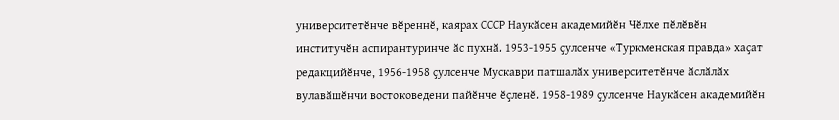университетӗнче вӗреннӗ, каярах СССР Наукӑсен академийӗн Чӗлхе пӗлӗвӗн институчӗн аспирантуринче ӑс пухнӑ. 1953-1955 ҫулсенче «Туркменская правда» хаҫат редакцийӗнче, 1956-1958 ҫулсенче Мускаври патшалӑх университетӗнче ӑслӑлӑх вулавӑшӗнчи востоковедени пайӗнче ӗҫленӗ. 1958-1989 ҫулсенче Наукӑсен академийӗн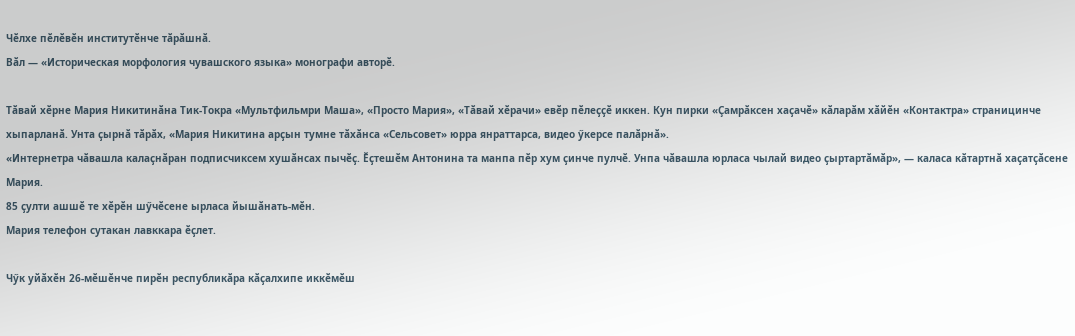Чӗлхе пӗлӗвӗн институтӗнче тӑрӑшнӑ.
Вӑл — «Историческая морфология чувашского языка» монографи авторӗ.

Тӑвай хӗрне Мария Никитинӑна Тик-Токра «Мультфильмри Маша», «Просто Мария», «Тӑвай хӗрачи» евӗр пӗлеҫҫӗ иккен. Кун пирки «Ҫамрӑксен хаҫачӗ» кӑларӑм хӑйӗн «Контактра» страницинче хыпарланӑ. Унта ҫырнӑ тӑрӑх, «Мария Никитина арҫын тумне тӑхӑнса «Сельсовет» юрра янраттарса, видео ӳкерсе палӑрнӑ».
«Интернетра чӑвашла калаҫнӑран подписчиксем хушӑнсах пычӗҫ. Ӗҫтешӗм Антонина та манпа пӗр хум ҫинче пулчӗ. Унпа чӑвашла юрласа чылай видео ҫыртартӑмӑр», — каласа кӑтартнӑ хаҫатҫӑсене Мария.
85 ҫулти ашшӗ те хӗрӗн шӳчӗсене ырласа йышӑнать-мӗн.
Мария телефон сутакан лавккара ӗҫлет.

Чӳк уйӑхӗн 26-мӗшӗнче пирӗн республикӑра кӑҫалхипе иккӗмӗш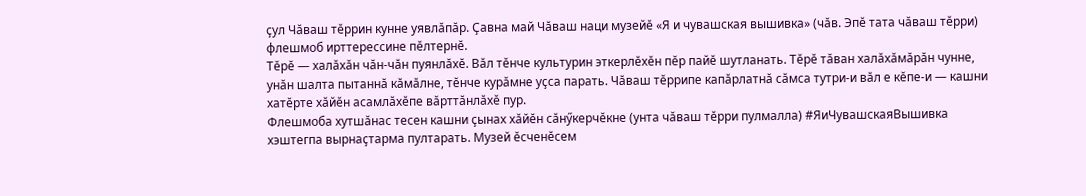ҫул Чӑваш тӗррин кунне уявлӑпӑр. Ҫавна май Чӑваш наци музейӗ «Я и чувашская вышивка» (чӑв. Эпӗ тата чӑваш тӗрри) флешмоб ирттерессине пӗлтернӗ.
Тӗрӗ — халӑхӑн чӑн-чӑн пуянлӑхӗ. Вӑл тӗнче культурин эткерлӗхӗн пӗр пайӗ шутланать. Тӗрӗ тӑван халӑхӑмӑрӑн чунне, унӑн шалта пытаннӑ кӑмӑлне, тӗнче курӑмне уҫса парать. Чӑваш тӗррипе капӑрлатнӑ сӑмса тутри-и вӑл е кӗпе-и — кашни хатӗрте хӑйӗн асамлӑхӗпе вӑрттӑнлӑхӗ пур.
Флешмоба хутшӑнас тесен кашни ҫынах хӑйӗн сӑнӳкерчӗкне (унта чӑваш тӗрри пулмалла) #ЯиЧувашскаяВышивка хэштегпа вырнаҫтарма пултарать. Музей ӗсченӗсем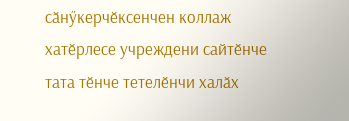сӑнӳкерчӗксенчен коллаж хатӗрлесе учреждени сайтӗнче тата тӗнче тетелӗнчи халӑх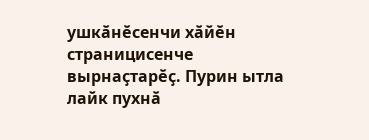ушкӑнӗсенчи хӑйӗн страницисенче вырнаҫтарӗҫ. Пурин ытла лайк пухнӑ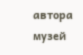автора музей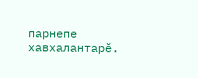парнепе хавхалантарӗ.